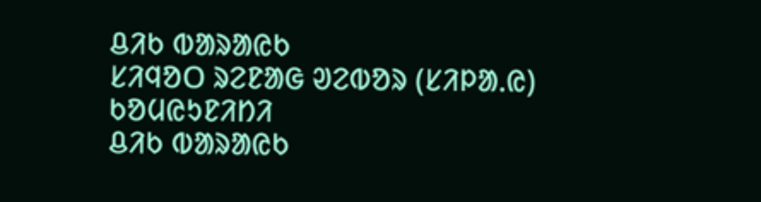ᱪᱤᱠ ᱵᱟᱨᱟᱭᱠ
ᱥᱤᱧᱚᱛ ᱨᱮᱱᱟᱜ ᱣᱮᱵᱚᱨ (ᱥᱤᱞᱟᱹᱭ) ᱠᱚᱢᱭᱩᱱᱤᱴᱤ
ᱪᱤᱠ ᱵᱟᱨᱟᱭᱠ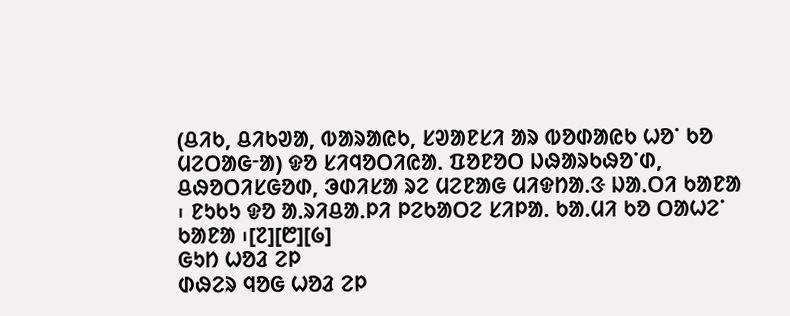(ᱪᱤᱠ, ᱪᱤᱠᱣᱟ, ᱵᱟᱨᱟᱭᱠ, ᱥᱣᱟᱱᱥᱤ ᱟᱨ ᱵᱚᱰᱟᱭᱠ ᱦᱚᱸ ᱠᱚ ᱢᱮᱛᱟᱜᱼᱟ) ᱫᱚ ᱥᱤᱧᱚᱛᱤᱭᱟᱹ ᱯᱚᱱᱚᱛ ᱡᱷᱟᱨᱠᱷᱚᱸᱰ, ᱪᱷᱚᱛᱤᱥᱜᱚᱰ, ᱳᱰᱤᱥᱟ ᱨᱮ ᱢᱮᱱᱟᱜ ᱢᱤᱫᱴᱟᱹᱝ ᱡᱟᱹᱛᱤ ᱠᱟᱱᱟ ᱾ ᱱᱩᱠᱩ ᱫᱚ ᱟᱹᱨᱤᱪᱟᱹᱞᱤ ᱞᱮᱠᱟᱛᱮ ᱥᱤᱞᱟᱹ ᱠᱟᱹᱢᱤ ᱠᱚ ᱛᱟᱦᱮᱸ ᱠᱟᱱᱟ ᱾[᱗][᱘][᱙]
ᱜᱩᱴ ᱦᱚᱲ ᱮᱞ
ᱰᱷᱮᱨ ᱧᱚᱜ ᱦᱚᱲ ᱮᱞ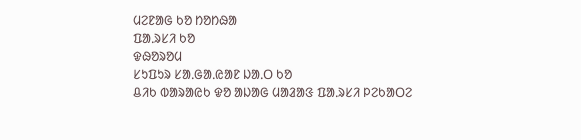ᱢᱮᱱᱟᱜ ᱠᱚ ᱴᱚᱴᱷᱟ
ᱯᱟᱹᱨᱥᱤ ᱠᱚ
ᱫᱷᱚᱨᱚᱢ
ᱥᱩᱯᱩᱨ ᱥᱟᱹᱜᱟᱹᱭᱟᱱ ᱡᱟᱹᱛ ᱠᱚ
ᱪᱤᱠ ᱵᱟᱨᱟᱭᱠ ᱫᱚ ᱟᱡᱟᱜ ᱢᱟᱲᱟᱝ ᱯᱟᱹᱨᱥᱤ ᱞᱮᱠᱟᱛᱮ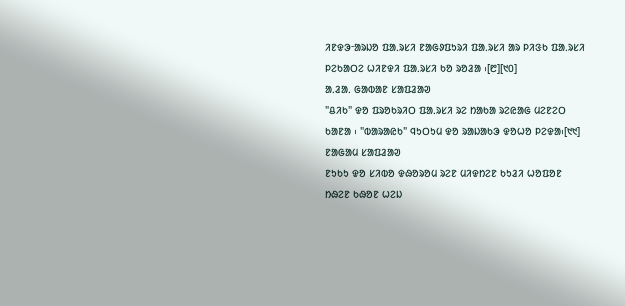ᱤᱱᱫᱳᱼᱟᱨᱡᱚ ᱯᱟᱹᱨᱥᱤ ᱱᱟᱜᱽᱯᱩᱨᱤ ᱯᱟᱹᱨᱥᱤ ᱟᱨ ᱞᱤᱝᱠ ᱯᱟᱹᱨᱥᱤ ᱞᱮᱠᱟᱛᱮ ᱦᱤᱱᱫᱤ ᱯᱟᱹᱨᱥᱤ ᱠᱚ ᱨᱚᱲᱟ ᱾[᱘][᱑᱐]
ᱟᱹᱲᱟᱹ ᱜᱟᱵᱟᱱ ᱥᱟᱯᱲᱟᱣ
"ᱪᱤᱠ" ᱫᱚ ᱯᱨᱚᱠᱨᱤᱛ ᱯᱟᱹᱨᱥᱤ ᱨᱮ ᱴᱟᱠᱟ ᱨᱮᱭᱟᱜ ᱢᱮᱱᱮᱛ ᱠᱟᱱᱟ ᱾ "ᱵᱟᱨᱟᱭᱠ" ᱧᱩᱛᱩᱢ ᱫᱚ ᱨᱟᱡᱟᱠᱳ ᱫᱚᱦᱚ ᱞᱮᱫᱟ᱾[᱑᱑]
ᱱᱟᱜᱟᱢ ᱥᱟᱯᱲᱟᱣ
ᱱᱩᱠᱩ ᱫᱚ ᱥᱤᱵᱚ ᱫᱷᱚᱨᱚᱢ ᱨᱮᱱ ᱢᱤᱫᱴᱮᱱ ᱠᱩᱲᱤ ᱦᱚᱯᱚᱱ ᱴᱷᱮᱱ ᱠᱷᱚᱱ ᱦᱮᱡ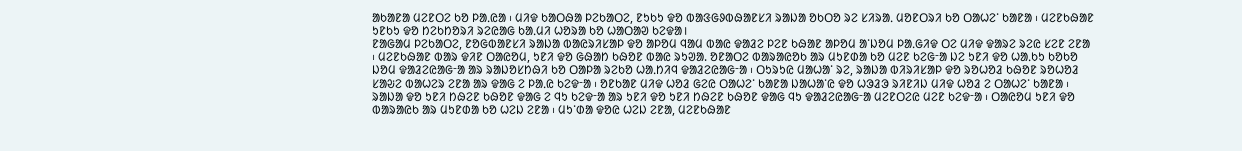ᱟᱠᱟᱱᱟ ᱢᱮᱱᱛᱮ ᱠᱚ ᱞᱟᱹᱭᱟ ᱾ ᱢᱤᱫ ᱠᱟᱛᱷᱟ ᱞᱮᱠᱟᱛᱮ, ᱱᱩᱠᱩ ᱫᱚ ᱵᱟᱝᱜᱽᱵᱷᱟᱱᱥᱤ ᱨᱟᱡᱟ ᱚᱠᱛᱚ ᱨᱮ ᱥᱤᱨᱟᱹ ᱢᱚᱱᱛᱨᱤ ᱠᱚ ᱛᱟᱦᱮᱸ ᱠᱟᱱᱟ ᱾ ᱢᱮᱱᱠᱷᱟᱱ ᱩᱱᱠᱩ ᱫᱚ ᱴᱮᱠᱴᱚᱨᱤ ᱨᱮᱭᱟᱜ ᱠᱟᱹᱢᱤ ᱦᱚᱨᱟ ᱠᱚ ᱦᱟᱛᱟᱣ ᱠᱮᱫᱟ।
ᱱᱟᱜᱟᱢ ᱞᱮᱠᱟᱛᱮ, ᱱᱚᱜᱵᱟᱱᱥᱤ ᱨᱟᱡᱟ ᱵᱟᱭᱨᱤᱥᱟᱞ ᱫᱚ ᱟᱞᱚᱢ ᱧᱟᱢ ᱵᱟᱭ ᱫᱟᱲᱮ ᱞᱮᱱ ᱠᱷᱟᱱ ᱟᱞᱚᱢ ᱟᱸᱡᱚᱢ ᱞᱟᱹᱜᱤᱫ ᱛᱮ ᱢᱤᱫ ᱫᱟᱨᱮ ᱨᱮᱭ ᱥᱮᱱ ᱮᱱᱟ ᱾ ᱢᱮᱱᱠᱷᱟᱱ ᱵᱟᱨ ᱫᱤᱱ ᱛᱟᱭᱚᱢ, ᱩᱱᱤ ᱫᱚ ᱜᱷᱟᱴ ᱠᱷᱚᱱ ᱵᱟᱭ ᱨᱩᱣᱟ. ᱚᱱᱟᱛᱮ ᱵᱟᱨᱟᱭᱚᱠ ᱟᱨ ᱢᱩᱱᱰᱟ ᱠᱚ ᱢᱮᱱ ᱠᱮᱜᱼᱟ ᱡᱮ ᱩᱱᱤ ᱫᱚ ᱦᱟᱹᱠᱩ ᱠᱚᱠᱚ ᱡᱚᱢ ᱫᱟᱲᱮᱭᱟᱜᱼᱟ ᱟᱨ ᱨᱟᱡᱚᱥᱴᱷᱤ ᱠᱚ ᱛᱟᱞᱟ ᱨᱮᱠᱚ ᱦᱟᱹᱴᱤᱧ ᱫᱟᱲᱮᱭᱟᱜᱼᱟ ᱾ ᱛᱩᱨᱩᱭ ᱢᱟᱦᱟᱸ ᱨᱮ, ᱨᱟᱡᱟ ᱵᱤᱨᱤᱥᱟᱞ ᱫᱚ ᱨᱚᱦᱚᱲ ᱠᱷᱚᱱ ᱨᱚᱦᱚᱲ ᱥᱟᱶᱮ ᱵᱟᱦᱮᱨ ᱮᱱᱟ ᱟᱨ ᱫᱟᱜ ᱮ ᱞᱟᱹᱭ ᱠᱮᱫᱼᱟ ᱾ ᱚᱱᱠᱟᱱ ᱢᱤᱫ ᱦᱚᱲ ᱜᱮᱭ ᱛᱟᱦᱮᱸ ᱠᱟᱱᱟ ᱡᱟᱦᱟᱸᱭ ᱫᱚ ᱦᱳᱲᱳ ᱨᱤᱱᱤᱡ ᱢᱤᱫ ᱦᱚᱲ ᱮ ᱛᱟᱦᱮᱸ ᱠᱟᱱᱟ ᱾ ᱨᱟᱡᱟ ᱫᱚ ᱩᱱᱤ ᱴᱷᱮᱱ ᱠᱷᱚᱱ ᱫᱟᱜ ᱮ ᱧᱩ ᱠᱮᱫᱼᱟ ᱟᱨ ᱩᱱᱤ ᱫᱚ ᱩᱱᱤ ᱴᱷᱮᱱ ᱠᱷᱚᱱ ᱫᱟᱜ ᱧᱩ ᱫᱟᱲᱮᱭᱟᱜᱼᱟ ᱢᱮᱱᱛᱮᱭ ᱢᱮᱱ ᱠᱮᱫᱼᱟ ᱾ ᱛᱟᱭᱚᱢ ᱩᱱᱤ ᱫᱚ ᱵᱟᱨᱟᱭᱠ ᱟᱨ ᱢᱩᱱᱰᱟ ᱠᱚ ᱦᱮᱡ ᱮᱱᱟ ᱾ ᱢᱩᱸᱰᱟ ᱫᱚᱭ ᱦᱮᱡ ᱮᱱᱟ, ᱢᱮᱱᱠᱷᱟᱱ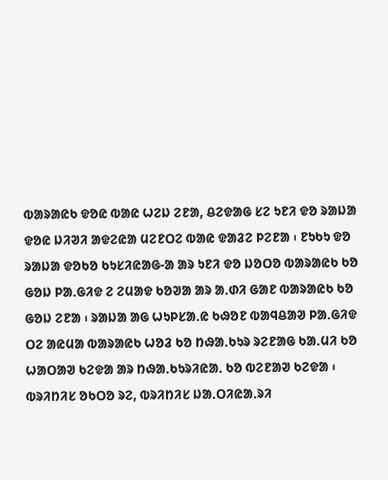ᱵᱟᱨᱟᱭᱠ ᱫᱚᱭ ᱵᱟᱭ ᱦᱮᱡ ᱮᱱᱟ, ᱪᱮᱫᱟᱜ ᱥᱮ ᱩᱱᱤ ᱫᱚ ᱨᱟᱡᱟ ᱫᱚᱭ ᱡᱤᱣᱤ ᱟᱫᱮᱭᱟ ᱢᱮᱱᱛᱮ ᱵᱟᱭ ᱫᱟᱲᱮ ᱞᱮᱱᱟ ᱾ ᱱᱩᱠᱩ ᱫᱚ ᱨᱟᱡᱟ ᱫᱚᱠᱚ ᱠᱩᱥᱤᱭᱟᱜ-ᱟ ᱟᱨ ᱩᱱᱤ ᱫᱚ ᱡᱚᱛᱚ ᱵᱟᱨᱟᱭᱠ ᱠᱚ ᱜᱚᱡ ᱞᱟᱹᱜᱤᱫ ᱮ ᱮᱢᱟᱫ ᱠᱚᱣᱟ ᱟᱨ ᱟᱹᱰᱤ ᱜᱟᱱ ᱵᱟᱨᱟᱭᱠ ᱠᱚ ᱜᱚᱡ ᱮᱱᱟ ᱾ ᱨᱟᱡᱟ ᱟᱜ ᱦᱩᱞᱥᱟᱹᱭ ᱠᱷᱚᱱ ᱵᱟᱧᱪᱟᱣ ᱞᱟᱹᱜᱤᱫ ᱛᱮ ᱟᱭᱢᱟ ᱵᱟᱨᱟᱭᱠ ᱦᱚᱲ ᱠᱚ ᱴᱷᱟᱹᱠᱩᱨ ᱨᱮᱱᱟᱜ ᱠᱟᱹᱢᱤ ᱠᱚ ᱦᱟᱛᱟᱣ ᱠᱮᱫᱟ ᱟᱨ ᱴᱷᱟᱹᱠᱩᱨᱤᱭᱟᱹ ᱠᱚ ᱵᱮᱱᱟᱣ ᱠᱮᱫᱟ ᱾
ᱵᱨᱤᱴᱤᱥ ᱚᱠᱛᱚ ᱨᱮ, ᱵᱨᱤᱴᱤᱥ ᱡᱟᱹᱛᱤᱭᱟᱹᱨᱤ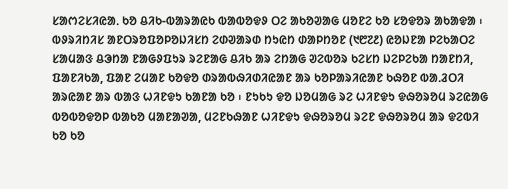ᱥᱟᱬᱮᱥᱤᱭᱟᱹ ᱠᱚ ᱪᱤᱠ-ᱵᱟᱨᱟᱭᱠ ᱵᱟᱵᱚᱫᱽ ᱛᱮ ᱟᱠᱚᱣᱟᱜ ᱢᱚᱱᱮ ᱠᱚ ᱥᱚᱫᱚᱨ ᱟᱠᱟᱫᱟ ᱾ ᱵᱽᱨᱤᱴᱤᱥ ᱟᱱᱛᱨᱚᱯᱚᱞᱚᱡᱤᱥᱴ ᱮᱰᱣᱟᱨᱰ ᱴᱩᱭᱴ ᱰᱟᱞᱴᱚᱱ (᱑᱘᱗᱒) ᱭᱚᱡᱱᱟ ᱞᱮᱠᱟᱛᱮ ᱥᱟᱢᱟᱝ ᱪᱳᱴᱟ ᱱᱟᱜᱽᱯᱩᱨ ᱨᱮᱱᱟᱜ ᱪᱤᱠ ᱟᱨ ᱮᱴᱟᱜ ᱣᱮᱵᱚᱨ ᱠᱮᱥᱴ ᱡᱮᱞᱮᱠᱟ ᱴᱟᱱᱴᱤ, ᱯᱟᱱᱤᱠᱟ, ᱯᱟᱱ ᱮᱢᱟᱱ ᱠᱚᱫᱚ ᱰᱨᱟᱵᱷᱤᱰᱤᱭᱟᱱ ᱟᱨ ᱠᱚᱞᱟᱨᱤᱭᱟᱱ ᱠᱷᱚᱱ ᱵᱟᱹᱲᱛᱤ ᱟᱨᱭᱟᱱ ᱟᱨ ᱵᱟᱝ ᱦᱤᱱᱫᱩ ᱠᱟᱱᱟ ᱠᱚ ᱾ ᱱᱩᱠᱩ ᱫᱚ ᱡᱚᱢᱟᱜ ᱨᱮ ᱦᱤᱱᱫᱩ ᱫᱷᱚᱨᱚᱢ ᱨᱮᱭᱟᱜ ᱵᱚᱵᱚᱫᱚᱞ ᱵᱟᱠᱚ ᱢᱟᱱᱟᱣᱟ, ᱢᱮᱱᱠᱷᱟᱱ ᱦᱤᱱᱫᱩ ᱫᱷᱚᱨᱚᱢ ᱨᱮᱱ ᱫᱷᱚᱨᱚᱢ ᱟᱨ ᱫᱮᱵᱤ ᱠᱚ ᱠᱚ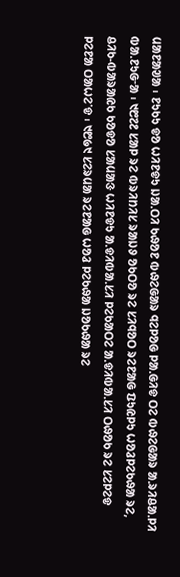ᱢᱟᱱᱟᱣᱟ ᱾ ᱱᱩᱠᱩ ᱫᱚ ᱦᱤᱱᱫᱩ ᱡᱟᱹᱛᱤ ᱠᱷᱚᱱ ᱵᱷᱮᱜᱟᱨ ᱧᱮᱞᱚᱜ ᱞᱟᱹᱜᱤᱫ ᱛᱮ ᱵᱷᱮᱜᱟᱨ ᱟᱹᱨᱤᱪᱟᱹᱞᱤ ᱵᱟᱹᱱᱩᱜᱼᱟ ᱾ ᱑᱘᱗᱒ ᱥᱟᱞ ᱨᱮ ᱵᱨᱤᱴᱤᱥ ᱨᱟᱡᱽ ᱚᱠᱛᱚ ᱨᱮ ᱥᱤᱧᱚᱛ ᱨᱮᱱᱟᱜ ᱯᱩᱭᱞᱩ ᱦᱚᱲᱞᱮᱠᱷᱟ ᱨᱮ, ᱪᱤᱠ-ᱵᱟᱨᱟᱭᱠ ᱠᱚᱫᱚ ᱥᱟᱢᱟᱝ ᱦᱤᱱᱫᱩ ᱟᱹᱫᱤᱵᱟᱹᱥᱤ ᱞᱮᱠᱟᱛᱮ ᱟᱹᱫᱤᱵᱟᱹᱥᱤ ᱛᱷᱚᱠ ᱨᱮ ᱥᱮᱞᱮᱫ ᱞᱮᱱᱟ ᱛᱟᱦᱮᱸᱫ ᱾ ᱑᱘᱙᱑ ᱥᱮᱨᱢᱟ ᱨᱮᱱᱟᱜ ᱦᱚᱲ ᱞᱮᱠᱷᱟ ᱡᱚᱠᱷᱟ ᱨᱮ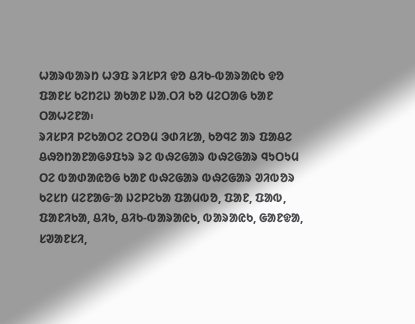ᱦᱟᱨᱵᱟᱨᱴ ᱦᱳᱯ ᱨᱤᱥᱞᱤ ᱫᱚ ᱪᱤᱠ-ᱵᱟᱨᱟᱭᱠ ᱫᱚ ᱯᱟᱱᱥ ᱠᱮᱴᱮᱡ ᱟᱠᱟᱱ ᱡᱟᱹᱛᱤ ᱠᱚ ᱢᱮᱛᱟᱜ ᱠᱟᱱ ᱛᱟᱦᱮᱱᱟ᱾
ᱨᱤᱥᱞᱤ ᱞᱮᱠᱟᱛᱮ ᱮᱛᱚᱢ ᱳᱰᱤᱥᱟ, ᱠᱚᱧᱮ ᱟᱨ ᱯᱟᱪᱮ ᱪᱷᱚᱴᱟᱱᱟᱜᱽᱯᱩᱨ ᱨᱮ ᱵᱷᱮᱜᱟᱨ ᱵᱷᱮᱜᱟᱨ ᱧᱩᱛᱩᱢ ᱛᱮ ᱵᱟᱰᱟᱭᱚᱜ ᱠᱟᱱ ᱵᱷᱮᱜᱟᱨ ᱵᱷᱮᱜᱟᱨ ᱣᱤᱵᱚᱨ ᱠᱮᱥᱴ ᱢᱮᱱᱟᱜᱼᱟ ᱡᱮᱞᱮᱠᱟ ᱯᱟᱢᱵᱚ, ᱯᱟᱱ, ᱯᱟᱵ, ᱯᱟᱱᱤᱠᱟ, ᱪᱤᱠ, ᱪᱤᱠ-ᱵᱟᱨᱟᱭᱠ, ᱵᱟᱨᱟᱭᱠ, ᱜᱟᱱᱫᱟ, ᱥᱣᱟᱱᱥᱤ,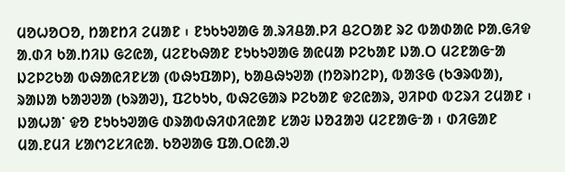ᱢᱚᱦᱚᱛᱚ, ᱴᱟᱱᱴᱤ ᱮᱢᱟᱱ ᱾ ᱱᱩᱠᱩᱣᱟᱜ ᱟᱹᱨᱤᱪᱟᱹᱞᱤ ᱪᱮᱛᱟᱱ ᱨᱮ ᱵᱟᱰᱟᱭ ᱞᱟᱹᱜᱤᱫ ᱟᱹᱰᱤ ᱠᱟᱹᱴᱤᱡ ᱜᱮᱭᱟ, ᱢᱮᱱᱠᱷᱟᱱ ᱱᱩᱠᱩᱣᱟᱜ ᱟᱭᱢᱟ ᱞᱮᱠᱟᱱ ᱡᱟᱹᱛ ᱢᱮᱱᱟᱜᱼᱟ ᱡᱮᱞᱮᱠᱟ ᱵᱷᱟᱭᱤᱱᱥᱟ (ᱵᱷᱩᱯᱟᱞ), ᱠᱟᱪᱷᱩᱣᱟ (ᱴᱚᱨᱴᱮᱞ), ᱵᱟᱝᱜ (ᱠᱳᱨᱵᱟ), ᱨᱟᱡᱟ ᱠᱟᱣᱣᱟ (ᱠᱨᱟᱣ), ᱯᱮᱠᱩᱠ, ᱵᱷᱮᱜᱟᱨ ᱞᱮᱠᱟᱱ ᱫᱮᱭᱟᱨ, ᱣᱤᱞᱰ ᱵᱮᱨᱤ ᱮᱢᱟᱱ ᱾ ᱡᱟᱦᱟᱸ ᱫᱚ ᱱᱩᱠᱩᱣᱟᱜ ᱰᱨᱟᱵᱷᱤᱰᱤᱭᱟᱱ ᱥᱟᱶ ᱡᱚᱲᱟᱣ ᱢᱮᱱᱟᱜᱼᱟ ᱾ ᱰᱤᱜᱟᱱ ᱢᱟᱹᱱᱢᱤ ᱥᱟᱬᱮᱥᱤᱭᱟᱹ ᱠᱚᱣᱟᱜ ᱯᱟᱹᱛᱭᱟᱹᱣ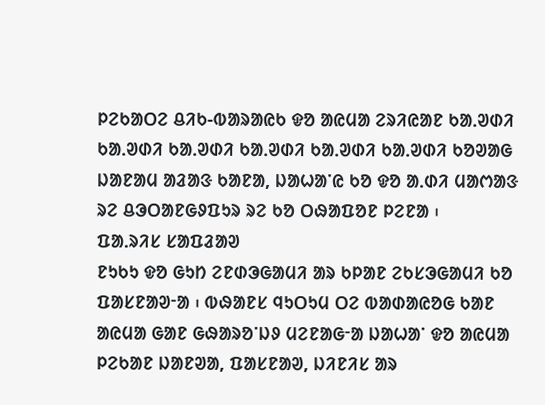ᱞᱮᱠᱟᱛᱮ ᱪᱤᱠ-ᱵᱟᱨᱟᱭᱠ ᱫᱚ ᱟᱭᱢᱟ ᱮᱨᱤᱭᱟᱱ ᱠᱟᱹᱣᱰᱤ ᱠᱟᱹᱣᱰᱤ ᱠᱟᱹᱣᱰᱤ ᱠᱟᱹᱣᱰᱤ ᱠᱟᱹᱣᱰᱤ ᱠᱟᱹᱣᱰᱤ ᱠᱚᱣᱟᱜ ᱡᱟᱱᱟᱢ ᱟᱲᱟᱝ ᱠᱟᱱᱟ, ᱡᱟᱦᱟᱸᱭ ᱠᱚ ᱫᱚ ᱟᱹᱰᱤ ᱢᱟᱬᱟᱝ ᱨᱮ ᱪᱳᱛᱟᱱᱜᱽᱯᱩᱨ ᱨᱮ ᱠᱚ ᱛᱷᱟᱯᱚᱱ ᱞᱮᱱᱟ ᱾
ᱯᱟᱹᱨᱤᱥ ᱥᱟᱯᱲᱟᱣ
ᱱᱩᱠᱩ ᱫᱚ ᱜᱩᱴ ᱮᱱᱰᱳᱜᱟᱢᱤ ᱟᱨ ᱠᱞᱟᱱ ᱮᱠᱥᱳᱜᱟᱢᱤ ᱠᱚ ᱯᱟᱥᱱᱟᱣᱼᱟ ᱾ ᱵᱷᱟᱱᱥ ᱧᱩᱛᱩᱢ ᱛᱮ ᱵᱟᱰᱟᱭᱚᱜ ᱠᱟᱱ ᱟᱭᱢᱟ ᱜᱟᱱ ᱜᱷᱟᱨᱚᱸᱡᱽ ᱢᱮᱱᱟᱜᱼᱟ ᱡᱟᱦᱟᱸ ᱫᱚ ᱟᱭᱢᱟ ᱞᱮᱠᱟᱱ ᱡᱟᱱᱣᱟ, ᱯᱟᱥᱱᱟᱣ, ᱡᱤᱱᱤᱥ ᱟᱨ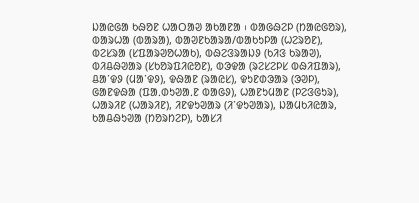ᱡᱟᱭᱜᱟ ᱠᱷᱚᱱ ᱦᱟᱛᱟᱣ ᱟᱠᱟᱱᱟ ᱾ ᱵᱟᱜᱷᱮᱞ (ᱴᱟᱭᱜᱚᱨ), ᱵᱟᱨᱦᱟ (ᱵᱟᱨᱟ), ᱵᱟᱣᱱᱠᱟᱨᱟ/ᱵᱟᱠᱩᱞᱟ (ᱦᱮᱨᱚᱱ), ᱵᱮᱥᱨᱟ (ᱥᱯᱟᱨᱣᱚᱦᱟᱠ), ᱵᱷᱮᱝᱨᱟᱡᱽ (ᱠᱤᱝ ᱠᱨᱟᱣ), ᱵᱤᱪᱷᱣᱟᱨ (ᱥᱠᱚᱨᱯᱤᱭᱚᱱ), ᱵᱳᱫᱟ (ᱨᱮᱥᱮᱞᱥ ᱵᱷᱤᱯᱟᱨ), ᱪᱟᱸᱫᱽ (ᱢᱟᱸᱫᱽ), ᱫᱷᱟᱱ (ᱨᱟᱭᱥ), ᱫᱩᱱᱰᱳᱟᱨ (ᱳᱣᱞ), ᱜᱟᱱᱫᱷᱟ (ᱯᱟᱹᱰᱩᱣᱟᱹᱱ ᱵᱟᱜᱽ), ᱦᱟᱱᱩᱢᱟᱱ (ᱞᱮᱝᱜᱩᱨ), ᱦᱟᱨᱤᱱ (ᱦᱟᱨᱤᱱ), ᱤᱱᱫᱩᱣᱟᱨ (ᱤᱸᱫᱩᱣᱟᱨ), ᱡᱟᱢᱠᱤᱭᱟᱨ, ᱠᱟᱪᱷᱩᱣᱟ (ᱴᱚᱨᱴᱮᱞ), ᱠᱟᱥᱤ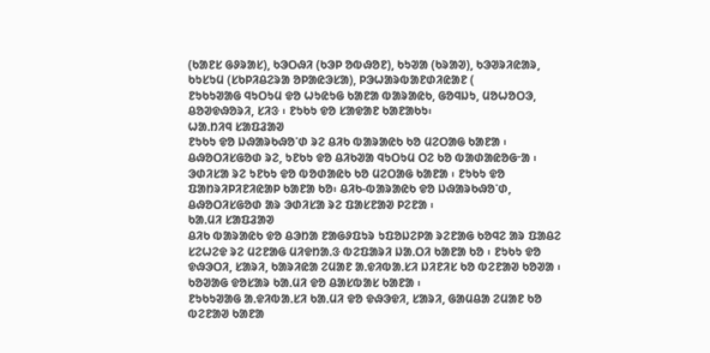(ᱠᱟᱱᱥ ᱜᱽᱨᱟᱥ), ᱠᱳᱛᱷᱤ (ᱠᱳᱞ ᱚᱵᱷᱚᱱ), ᱠᱩᱣᱟ (ᱠᱨᱟᱣ), ᱠᱳᱣᱨᱤᱭᱟᱨ, ᱠᱩᱥᱩᱢ (ᱥᱠᱞᱤᱪᱮᱨᱟ ᱚᱞᱟᱭᱳᱥᱟ), ᱞᱳᱦᱟᱨᱵᱟᱱᱰᱤᱭᱟᱱ (
ᱱᱩᱠᱩᱣᱟᱜ ᱧᱩᱛᱩᱢ ᱫᱚ ᱦᱩᱭᱩᱜ ᱠᱟᱱᱟ ᱵᱟᱨᱟᱭᱠ, ᱜᱚᱧᱡᱩ, ᱢᱚᱦᱚᱛᱳ, ᱪᱚᱣᱫᱷᱚᱨᱤ, ᱥᱤᱝ ᱾ ᱱᱩᱠᱩ ᱫᱚ ᱥᱟᱫᱟᱱ ᱠᱟᱱᱟᱠᱩ᱾
ᱦᱟᱹᱴᱤᱧ ᱥᱟᱯᱲᱟᱣ
ᱱᱩᱠᱩ ᱫᱚ ᱡᱷᱟᱨᱠᱷᱚᱸᱰ ᱨᱮ ᱪᱤᱠ ᱵᱟᱨᱟᱭᱠ ᱠᱚ ᱢᱮᱛᱟᱜ ᱠᱟᱱᱟ ᱾ ᱪᱷᱚᱛᱤᱥᱜᱚᱰ ᱨᱮ, ᱩᱱᱠᱩ ᱫᱚ ᱪᱤᱠᱣᱟ ᱧᱩᱛᱩᱢ ᱛᱮ ᱠᱚ ᱵᱟᱰᱟᱭᱚᱜᱼᱟ ᱾ ᱳᱰᱤᱥᱟ ᱨᱮ ᱩᱱᱠᱩ ᱫᱚ ᱵᱚᱰᱟᱭᱠ ᱠᱚ ᱢᱮᱛᱟᱜ ᱠᱟᱱᱟ ᱾ ᱱᱩᱠᱩ ᱫᱚ ᱯᱟᱴᱨᱤᱞᱤᱱᱤᱭᱟᱞ ᱠᱟᱱᱟ ᱠᱚ᱾ ᱪᱤᱠ-ᱵᱟᱨᱟᱭᱠ ᱫᱚ ᱡᱷᱟᱨᱠᱷᱚᱸᱰ, ᱪᱷᱚᱛᱤᱥᱜᱚᱰ ᱟᱨ ᱳᱰᱤᱥᱟ ᱨᱮ ᱯᱟᱥᱱᱟᱣ ᱞᱮᱱᱟ ᱾
ᱠᱟᱹᱢᱤ ᱥᱟᱯᱲᱟᱣ
ᱪᱤᱠ ᱵᱟᱨᱟᱭᱠ ᱫᱚ ᱪᱳᱴᱟ ᱱᱟᱜᱽᱯᱩᱨ ᱩᱯᱚᱡᱮᱞᱟ ᱨᱮᱱᱟᱜ ᱠᱚᱧᱮ ᱟᱨ ᱯᱟᱪᱮ ᱥᱮᱦᱮᱫ ᱨᱮ ᱢᱮᱱᱟᱜ ᱢᱤᱫᱴᱟᱹᱝ ᱵᱮᱯᱟᱨᱤ ᱡᱟᱹᱛᱤ ᱠᱟᱱᱟ ᱠᱚ ᱾ ᱱᱩᱠᱩ ᱫᱚ ᱫᱷᱳᱛᱤ, ᱥᱟᱨᱤ, ᱠᱟᱨᱤᱭᱟ ᱮᱢᱟᱱ ᱟᱹᱫᱤᱵᱟᱹᱥᱤ ᱡᱤᱱᱤᱥ ᱠᱚ ᱵᱮᱱᱟᱣ ᱠᱚᱣᱟ ᱾ ᱠᱚᱣᱟᱜ ᱫᱚᱥᱟᱨ ᱠᱟᱹᱢᱤ ᱫᱚ ᱪᱟᱥᱵᱟᱥ ᱠᱟᱱᱟ ᱾
ᱱᱩᱠᱩᱣᱟᱜ ᱟᱹᱫᱤᱵᱟᱹᱥᱤ ᱠᱟᱹᱢᱤ ᱫᱚ ᱫᱷᱳᱫᱤ, ᱥᱟᱨᱤ, ᱜᱟᱢᱪᱟ ᱮᱢᱟᱱ ᱠᱚ ᱵᱮᱱᱟᱣ ᱠᱟᱱᱟ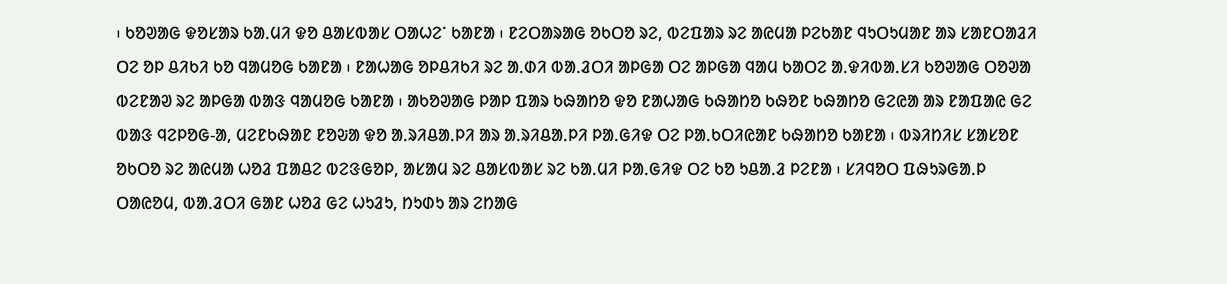᱾ ᱠᱚᱣᱟᱜ ᱫᱚᱥᱟᱨ ᱠᱟᱹᱢᱤ ᱫᱚ ᱪᱟᱥᱵᱟᱥ ᱛᱟᱦᱮᱸ ᱠᱟᱱᱟ ᱾ ᱱᱮᱛᱟᱨᱟᱜ ᱚᱠᱛᱚ ᱨᱮ, ᱵᱮᱯᱟᱨ ᱨᱮ ᱟᱭᱢᱟ ᱞᱮᱠᱟᱱ ᱧᱩᱛᱩᱢᱟᱱ ᱟᱨ ᱥᱟᱱᱛᱟᱲᱤ ᱛᱮ ᱚᱞ ᱪᱤᱠᱤ ᱠᱚ ᱧᱟᱢᱚᱜ ᱠᱟᱱᱟ ᱾ ᱱᱟᱦᱟᱜ ᱚᱞᱪᱤᱠᱤ ᱨᱮ ᱟᱹᱰᱤ ᱵᱟᱹᱲᱛᱤ ᱟᱞᱜᱟ ᱛᱮ ᱟᱞᱜᱟ ᱧᱟᱢ ᱠᱟᱛᱮ ᱟᱹᱫᱤᱵᱟᱹᱥᱤ ᱠᱚᱣᱟᱜ ᱛᱚᱣᱟ ᱵᱮᱱᱟᱣ ᱨᱮ ᱟᱞᱜᱟ ᱵᱟᱝ ᱧᱟᱢᱚᱜ ᱠᱟᱱᱟ ᱾ ᱟᱠᱚᱣᱟᱜ ᱞᱟᱞ ᱯᱟᱨ ᱠᱷᱟᱴᱚ ᱫᱚ ᱱᱟᱦᱟᱜ ᱠᱷᱟᱴᱚ ᱠᱷᱚᱱ ᱠᱷᱟᱴᱚ ᱜᱮᱭᱟ ᱟᱨ ᱱᱟᱯᱟᱭ ᱜᱮ ᱵᱟᱝ ᱧᱮᱞᱚᱜ-ᱟ, ᱢᱮᱱᱠᱷᱟᱱ ᱱᱚᱶᱟ ᱫᱚ ᱟᱹᱨᱤᱪᱟᱹᱞᱤ ᱟᱨ ᱟᱹᱨᱤᱪᱟᱹᱞᱤ ᱞᱟᱹᱜᱤᱫ ᱛᱮ ᱞᱟᱹᱠᱛᱤᱭᱟᱱ ᱠᱷᱟᱴᱚ ᱠᱟᱱᱟ ᱾ ᱵᱨᱤᱴᱤᱥ ᱥᱟᱥᱚᱱ ᱚᱠᱛᱚ ᱨᱮ ᱟᱭᱢᱟ ᱦᱚᱲ ᱯᱟᱪᱮ ᱵᱮᱝᱜᱚᱞ, ᱟᱥᱟᱢ ᱨᱮ ᱪᱟᱥᱵᱟᱥ ᱨᱮ ᱠᱟᱹᱢᱤ ᱞᱟᱹᱜᱤᱫ ᱛᱮ ᱠᱚ ᱩᱪᱟᱹᱲ ᱞᱮᱱᱟ ᱾ ᱥᱤᱧᱚᱛ ᱯᱷᱩᱨᱜᱟᱹᱞ ᱛᱟᱭᱚᱢ, ᱵᱟᱹᱲᱛᱤ ᱜᱟᱱ ᱦᱚᱲ ᱜᱮ ᱦᱩᱲᱩ, ᱴᱩᱰᱩ ᱟᱨ ᱮᱴᱟᱜ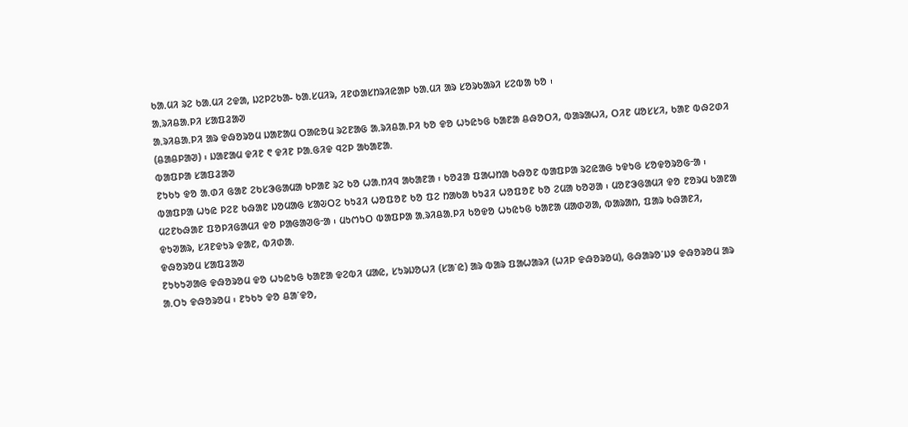ᱠᱟᱹᱢᱤ ᱨᱮ ᱠᱟᱹᱢᱤ ᱮᱫᱟ, ᱡᱮᱞᱮᱠᱟ- ᱠᱟᱹᱥᱢᱤᱨ, ᱤᱱᱰᱟᱥᱴᱨᱤᱭᱟᱞ ᱠᱟᱹᱢᱤ ᱟᱨ ᱥᱚᱨᱠᱟᱨᱤ ᱥᱮᱵᱟ ᱠᱚ ᱾
ᱟᱹᱨᱤᱪᱟᱹᱞᱤ ᱥᱟᱯᱲᱟᱣ
ᱟᱹᱨᱤᱪᱟᱹᱞᱤ ᱟᱨ ᱫᱷᱚᱨᱚᱢ ᱡᱟᱱᱟᱢ ᱛᱟᱭᱚᱢ ᱨᱮᱱᱟᱜ ᱟᱹᱨᱤᱪᱟᱹᱞᱤ ᱠᱚ ᱫᱚ ᱦᱩᱭᱩᱜ ᱠᱟᱱᱟ ᱪᱷᱚᱛᱤ, ᱵᱟᱨᱟᱦᱤ, ᱛᱤᱱ ᱢᱚᱥᱥᱤ, ᱠᱟᱱ ᱵᱷᱮᱰᱤ (ᱪᱟᱪᱞᱟᱣ) ᱾ ᱡᱟᱱᱟᱢ ᱫᱤᱱ ᱖ ᱫᱤᱱ ᱞᱟᱹᱜᱤᱫ ᱧᱮᱞ ᱟᱠᱟᱱᱟ.
ᱵᱟᱯᱞᱟ ᱥᱟᱯᱲᱟᱣ
ᱱᱩᱠᱩ ᱫᱚ ᱟᱹᱰᱤ ᱜᱟᱱ ᱮᱠᱥᱳᱜᱟᱢᱟ ᱠᱞᱟᱱ ᱨᱮ ᱠᱚ ᱦᱟᱹᱴᱤᱧ ᱟᱠᱟᱱᱟ ᱾ ᱠᱚᱲᱟ ᱯᱟᱦᱴᱟ ᱠᱷᱚᱱ ᱵᱟᱯᱞᱟ ᱨᱮᱭᱟᱜ ᱩᱫᱩᱜ ᱥᱚᱫᱚᱨᱚᱜᱼᱟ ᱾ ᱵᱟᱯᱞᱟ ᱦᱩᱭ ᱞᱮᱱ ᱠᱷᱟᱱ ᱡᱚᱢᱟᱜ ᱥᱟᱶᱛᱮ ᱠᱩᱲᱤ ᱦᱚᱯᱚᱱ ᱠᱚ ᱯᱮ ᱴᱟᱠᱟ ᱠᱩᱲᱤ ᱦᱚᱯᱚᱱ ᱠᱚ ᱮᱢᱟ ᱠᱚᱣᱟ ᱾ ᱢᱚᱱᱳᱜᱟᱢᱤ ᱫᱚ ᱱᱚᱨᱢ ᱠᱟᱱᱟ ᱢᱮᱱᱠᱷᱟᱱ ᱯᱚᱞᱤᱜᱟᱢᱤ ᱫᱚ ᱞᱟᱜᱟᱣᱜᱼᱟ ᱾ ᱢᱩᱬᱩᱛ ᱵᱟᱯᱞᱟ ᱟᱹᱨᱤᱪᱟᱹᱞᱤ ᱠᱚᱫᱚ ᱦᱩᱭᱩᱜ ᱠᱟᱱᱟ ᱢᱟᱰᱣᱟ, ᱵᱟᱨᱟᱴ, ᱯᱟᱨ ᱠᱷᱟᱱᱤ, ᱫᱩᱣᱟᱨ, ᱥᱤᱱᱫᱩᱨ ᱫᱟᱱ, ᱵᱤᱰᱟ.
ᱫᱷᱚᱨᱚᱢ ᱥᱟᱯᱲᱟᱣ
ᱱᱩᱠᱩᱣᱟᱜ ᱫᱷᱚᱨᱚᱢ ᱫᱚ ᱦᱩᱭᱩᱜ ᱠᱟᱱᱟ ᱫᱮᱵᱤ ᱢᱟᱭ, ᱥᱩᱨᱡᱚᱦᱤ (ᱥᱟᱸᱭ) ᱟᱨ ᱵᱟᱨ ᱯᱟᱦᱟᱨᱤ (ᱦᱤᱞ ᱫᱷᱚᱨᱚᱢ), ᱜᱷᱟᱨᱚᱸᱡᱽ ᱫᱷᱚᱨᱚᱢ ᱟᱨ ᱟᱹᱛᱩ ᱫᱷᱚᱨᱚᱢ ᱾ ᱱᱩᱠᱩ ᱫᱚ ᱪᱟᱸᱫᱚ,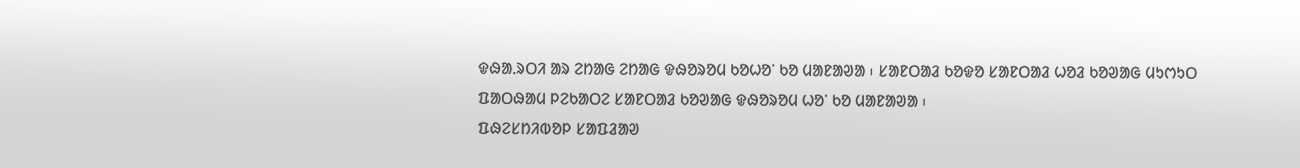ᱫᱷᱟᱹᱨᱛᱤ ᱟᱨ ᱮᱴᱟᱜ ᱮᱴᱟᱜ ᱫᱷᱚᱨᱚᱢ ᱠᱚᱦᱚᱸ ᱠᱚ ᱢᱟᱱᱟᱣᱟ ᱾ ᱥᱟᱱᱛᱟᱲ ᱠᱚᱫᱚ ᱥᱟᱱᱛᱟᱲ ᱦᱚᱲ ᱠᱚᱣᱟᱜ ᱢᱩᱬᱩᱛ ᱯᱟᱛᱷᱟᱢ ᱞᱮᱠᱟᱛᱮ ᱥᱟᱱᱛᱟᱲ ᱠᱚᱣᱟᱜ ᱫᱷᱚᱨᱚᱢ ᱦᱚᱸ ᱠᱚ ᱢᱟᱱᱟᱣᱟ ᱾
ᱯᱷᱮᱥᱴᱤᱵᱚᱞ ᱥᱟᱯᱲᱟᱣ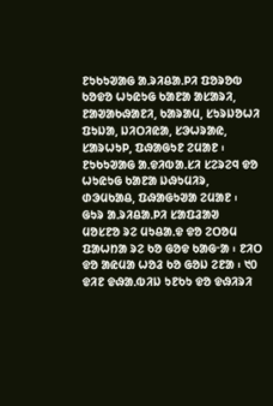ᱱᱩᱠᱩᱣᱟᱜ ᱟᱹᱨᱤᱪᱟᱹᱞᱤ ᱯᱚᱨᱚᱵ ᱠᱚᱫᱚ ᱦᱩᱭᱩᱜ ᱠᱟᱱᱟ ᱟᱥᱟᱨᱤ, ᱱᱟᱣᱟᱠᱷᱟᱱᱤ, ᱠᱟᱨᱟᱢ, ᱥᱩᱨᱡᱚᱦᱤ ᱯᱩᱡᱟ, ᱡᱤᱛᱤᱭᱟ, ᱥᱳᱦᱨᱟᱭ, ᱥᱟᱨᱦᱩᱞ, ᱯᱷᱟᱜᱩᱱ ᱮᱢᱟᱱ ᱾ ᱱᱩᱠᱩᱣᱟᱜ ᱟᱹᱫᱤᱵᱟᱹᱥᱤ ᱥᱮᱨᱮᱧ ᱫᱚ ᱦᱩᱭᱩᱜ ᱠᱟᱱᱟ ᱡᱷᱩᱢᱤᱨ, ᱰᱳᱢᱠᱟᱪ, ᱯᱷᱟᱜᱩᱣᱟ ᱮᱢᱟᱱ ᱾
ᱜᱩᱨ ᱟᱹᱨᱤᱪᱟᱹᱞᱤ ᱥᱟᱯᱲᱟᱣ
ᱢᱚᱥᱱᱚ ᱨᱮ ᱢᱩᱪᱟᱹᱫ ᱫᱚ ᱮᱛᱚᱢ ᱯᱟᱦᱴᱟ ᱨᱮ ᱠᱚ ᱜᱚᱫ ᱠᱟᱜᱼᱟ ᱾ ᱱᱤᱛ ᱫᱚ ᱟᱭᱢᱟ ᱦᱚᱲ ᱠᱚ ᱜᱚᱡ ᱮᱱᱟ ᱾ ᱑᱐ ᱫᱤᱱ ᱫᱷᱟᱹᱵᱤᱡ ᱩᱱᱠᱩ ᱫᱚ ᱫᱷᱤᱨᱤ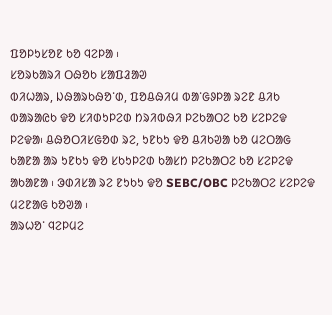ᱯᱚᱞᱩᱥᱚᱱ ᱠᱚ ᱧᱮᱞᱟ ᱾
ᱥᱚᱨᱠᱟᱨᱤ ᱛᱷᱚᱠ ᱥᱟᱯᱲᱟᱣ
ᱵᱤᱦᱟᱨ, ᱡᱷᱟᱨᱠᱷᱚᱸᱰ, ᱯᱚᱪᱷᱤᱢ ᱵᱟᱸᱜᱽᱞᱟ ᱨᱮᱱ ᱪᱤᱠ ᱵᱟᱨᱟᱭᱠ ᱫᱚ ᱥᱤᱰᱩᱞᱮᱰ ᱴᱨᱤᱵᱷᱤ ᱞᱮᱠᱟᱛᱮ ᱠᱚ ᱥᱮᱞᱮᱫ ᱞᱮᱫᱟ᱾ ᱪᱷᱚᱛᱤᱥᱜᱚᱰ ᱨᱮ, ᱩᱱᱠᱩ ᱫᱚ ᱪᱤᱠᱣᱟ ᱠᱚ ᱢᱮᱛᱟᱜ ᱠᱟᱱᱟ ᱟᱨ ᱩᱱᱠᱩ ᱫᱚ ᱥᱠᱩᱞᱮᱰ ᱠᱟᱥᱴ ᱞᱮᱠᱟᱛᱮ ᱠᱚ ᱥᱮᱞᱮᱫ ᱟᱠᱟᱱᱟ ᱾ ᱳᱰᱤᱥᱟ ᱨᱮ ᱱᱩᱠᱩ ᱫᱚ SEBC/OBC ᱞᱮᱠᱟᱛᱮ ᱥᱮᱞᱮᱫ ᱢᱮᱱᱟᱜ ᱠᱚᱣᱟ ᱾
ᱟᱨᱦᱚᱸ ᱧᱮᱞᱢᱮ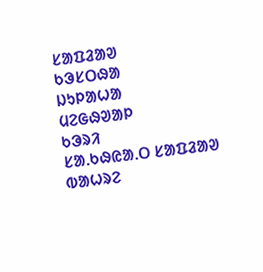ᱥᱟᱯᱲᱟᱣ
ᱠᱳᱥᱛᱷᱟ
ᱡᱩᱞᱟᱦᱟ
ᱢᱮᱜᱷᱣᱟᱞ
ᱠᱳᱨᱤ
ᱥᱟᱹᱠᱷᱭᱟᱹᱛ ᱥᱟᱯᱲᱟᱣ
ᱵᱟᱦᱨᱮ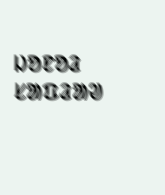ᱡᱚᱱᱚᱲ ᱥᱟᱯᱲᱟᱣ